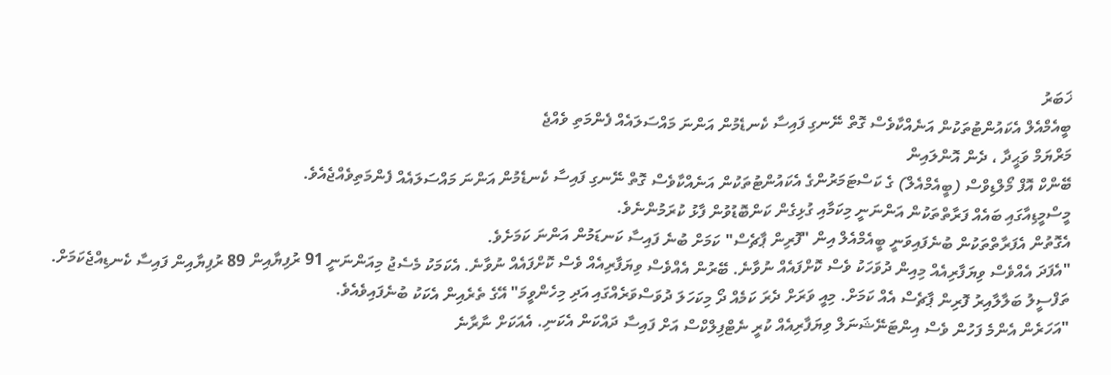ޚަބަރު
ބީއެމްއެލް އެކައުންޓުތަކުން އަނެއްކާވެސް ގޮތް ނޭނގި ފައިސާ ކެނޑެމުން އަންނަ މައްސަލައެއް ފެންމަތި ވެއްޖެ
މަރްޔަމް ވަޙީދާ ، ދެން އޮންލައިން
ބޭންކް އޮފް މޯލްޑިވްސް (ބީއެމްއެލް) ގެ ކަސްޓަމަރުންގެ އެކައުންޓުތަކުން އަނެއްކާވެސް ގޮތް ނޭނގި ފައިސާ ކެނޑެމުން އަންނަ މައްސަލައެއް ފެންމަތިވެއްޖެއެވެ.
މީސްމީޑިއާގައި ބައެއް ފަރާތްތަކުން އަންނަނީ މިކަމާއި ގުޅިގެން ކަންބޮޑުވުން ފާޅު ކުރަމުންނެވެ.
އެގޮތުން އެފަރާތްތަކުން ބުނެފައިވަނީ ބީއެމްއެލް އިން "ފޮރިން ޕާޗެސް" ކަމަށް ބުނެ ފައިސާ ކަނޑަމުން އަންނަ ކަމަށެވެ.
"އެފަދަ އެއްވެސް ވިޔަފާރިއެއް މިއިން ދުވަހަކު ވެސް ކޮށްފައެއް ނުވާނެ. ބޭރުން އެއްވެސް ވިޔަފާރިއެއް ވެސް ކޮށްފައެއް ނުވާނެ. އެކަމަކު މެސެޖު މިއަންނަނީ 91 ރުފިޔާއިން 89 ރުފިޔާއިން ފައިސާ ކެނޑިއްޖެކަމަށް. ތަފްސީލު ބަލާލާއިރު ފޮރިން ޕާޗެސް އެއް ކަމަށް. މިއީ ވަރަށް ދެރަ ކަމެއް ދޯ މިކަހަލަ ދުވަސްވަރެއްގައި އަދި މިހެންވީމަ" އޭގެ ތެރެއިން އެކަކު ބުނެފައިވެއެވެ.
"އަހަރެން އެންމެ ފަހުން ވެސް އިންޓަނޭޝަނަލް ވިޔަފާރިއެއް ކުރީ ނެޓްފިލްކްސް އަށް ފައިސާ ދައްކަން އެކަނި. އެއަކަށް ނާރާނެ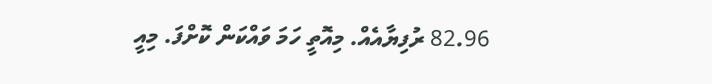82.96 ރުފިޔާއެއް. މިއޮތީ ހަމަ ވައްކަން ކޮށްފަ. މިއީ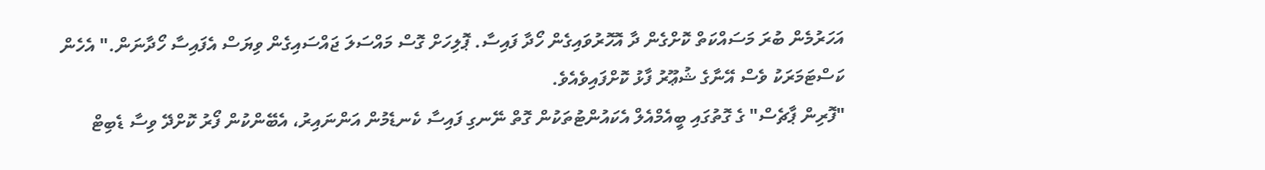އަހަރުމެން ބުރަ މަސައްކަތް ކޮށްގެން ދާ އޮހޮރުވައިގެން ހޯދާ ފައިސާ. ޕޮލިހަށް ގޮސް މައްސަލަ ޖައްސައިގެން ވިޔަސް އެފައިސާ ހޯދާނަން." އެހެން ކަސްޓަމަރަކު ވެސް އޭނާގެ ޝުޢޫރު ފާޅު ކޮށްފައިވެއެވެ.
"ފޮރިން ޕާޗެސް" ގެ ގޮތުގައި ބީއެމްއެލް އެކައުންޓުތަކުން ގޮތް ނޭނގި ފައިސާ ކެނޑެމުން އަންނައިރު، އެބޭންކުން ފޯރު ކޮށްދޭ ވިސާ ޑެބިޓް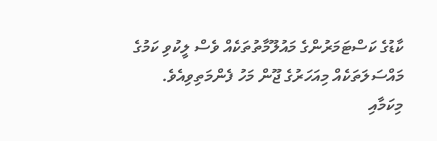ކާޑުގެ ކަސްޓަމަރުންގެ މައުލޫމާތުތަކެއް ވެސް ލީކުވި ކަމުގެ މައްސަލަތަކެއް މިއަހަރުގެ ޖޫން މަހު ފެންމަތިވިއެވެ.
މިކަމާއި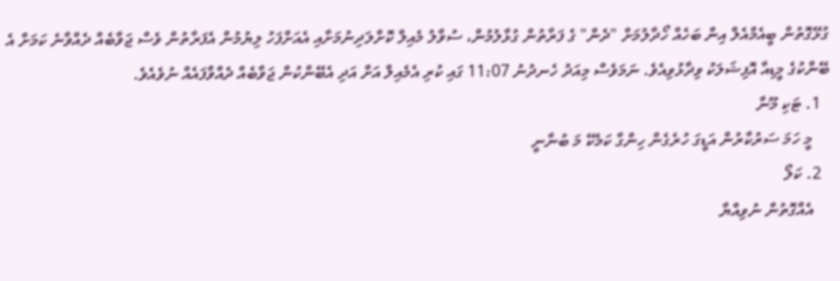ގުޅޭގޮތުން ބީއެމްއެލް އިން ބަހެއް ހޯދާލުމަށް "ދެން" ގެ ފަރާތުން ގުޅާލުމުން، ސުވާލު މެއިލް ކޮށްލަދިނުމަށާއި އެއަށްފަހު ލިޔުމުން އެފަރާތުން ވެސް ޖަވާބެއް ދެއްވާނެ ކަމަށް އެ ބޭންކުގެ މީޑިއާ އޮފިޝަލަކު ވިދާޅުވިއެވެ. ނަމަވެސް މިއަދު ހެނދުނު 11:07 ގައި ކުރި އެމެއިލް އަށް އަދި އެބޭންކުން ޖަވާބެއް ދެއްވާފައެއް ނުވެއެވެ.
  1. ޓަކި މޫނާ
    މީ ހަމަ ސަރުކާރުން އަޑީގަ ހުރެގެން ހިންގާ ކަމެކޭ މަ ބުނާނީ
  2. ކަލޯ
    އެއްގޮތުން ނުވިއްޔާ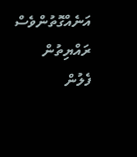އަނެއްގޮތުންވެސް ރައްޔިތުން ފެލުން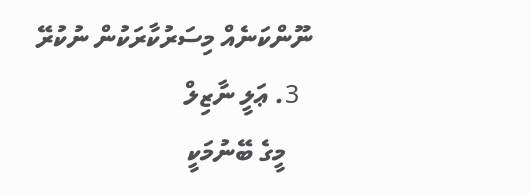ނޫންކަނެއް މިސަރުކާރަކުން ނުކުރޭ
  3. ޢަލީ ނާޒިލް
    މީގެ ބޭނުމަކީ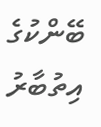ބޭންކުގެ އިތުބާރު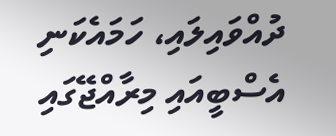ދުއްވައިލައި، ހަމައެކަނި އެސްބީއައި މިރާއްޖޭގައި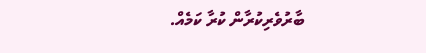ބާރުވެރިކުރާން ކުރާ ކަމެއް.